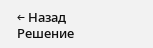← Назад
Решение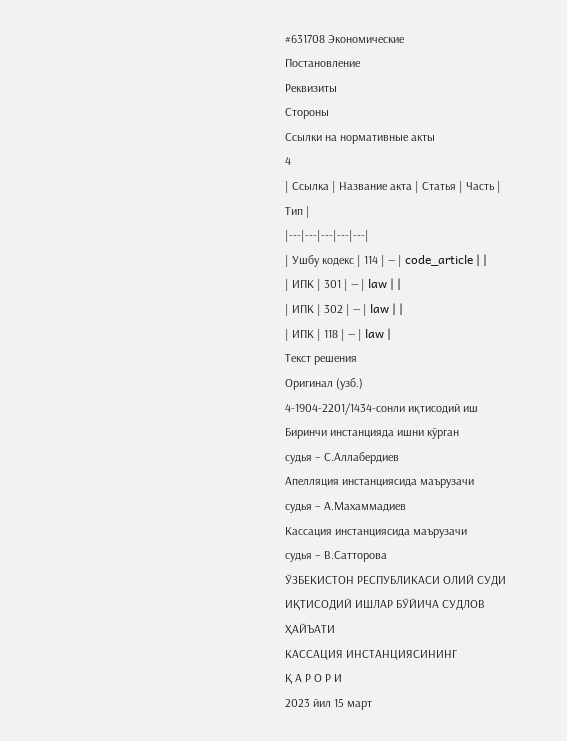#631708 Экономические
Постановление
Реквизиты
Стороны
Ссылки на нормативные акты
4
| Ссылка | Название акта | Статья | Часть | Тип |
|---|---|---|---|---|
| Ушбу кодекс | 114 | — | code_article | |
| ИПК | 301 | — | law | |
| ИПК | 302 | — | law | |
| ИПК | 118 | — | law |
Текст решения
Оригинал (узб.)
4-1904-2201/1434-сонли иқтисодий иш
Биринчи инстанцияда ишни кўрган
судья – С.Аллабердиев
Апелляция инстанциясида маърузачи
судья – А.Махаммадиев
Кассация инстанциясида маърузачи
судья – В.Сатторова
ЎЗБЕКИСТОН РЕСПУБЛИКАСИ ОЛИЙ СУДИ
ИҚТИСОДИЙ ИШЛАР БЎЙИЧА СУДЛОВ ҲАЙЪАТИ
КАССАЦИЯ ИНСТАНЦИЯСИНИНГ
Қ А Р О Р И
2023 йил 15 март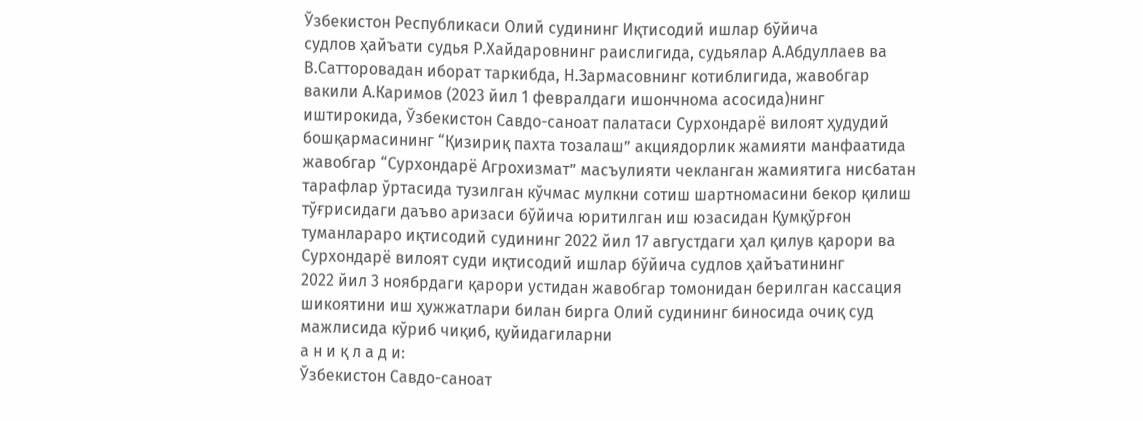Ўзбекистон Республикаси Олий судининг Иқтисодий ишлар бўйича
судлов ҳайъати судья Р.Хайдаровнинг раислигида, судьялар А.Абдуллаев ва
В.Сатторовадан иборат таркибда, Н.Зармасовнинг котиблигида, жавобгар
вакили А.Каримов (2023 йил 1 февралдаги ишончнома асосида)нинг
иштирокида, Ўзбекистон Савдо-саноат палатаси Сурхондарё вилоят ҳудудий
бошқармасининг “Қизириқ пахта тозалаш” акциядорлик жамияти манфаатида
жавобгар “Сурхондарё Агрохизмат” масъулияти чекланган жамиятига нисбатан
тарафлар ўртасида тузилган кўчмас мулкни сотиш шартномасини бекор қилиш
тўғрисидаги даъво аризаси бўйича юритилган иш юзасидан Қумқўрғон
туманлараро иқтисодий судининг 2022 йил 17 августдаги ҳал қилув қарори ва
Сурхондарё вилоят суди иқтисодий ишлар бўйича судлов ҳайъатининг
2022 йил 3 ноябрдаги қарори устидан жавобгар томонидан берилган кассация
шикоятини иш ҳужжатлари билан бирга Олий судининг биносида очиқ суд
мажлисида кўриб чиқиб, қуйидагиларни
а н и қ л а д и:
Ўзбекистон Савдо-саноат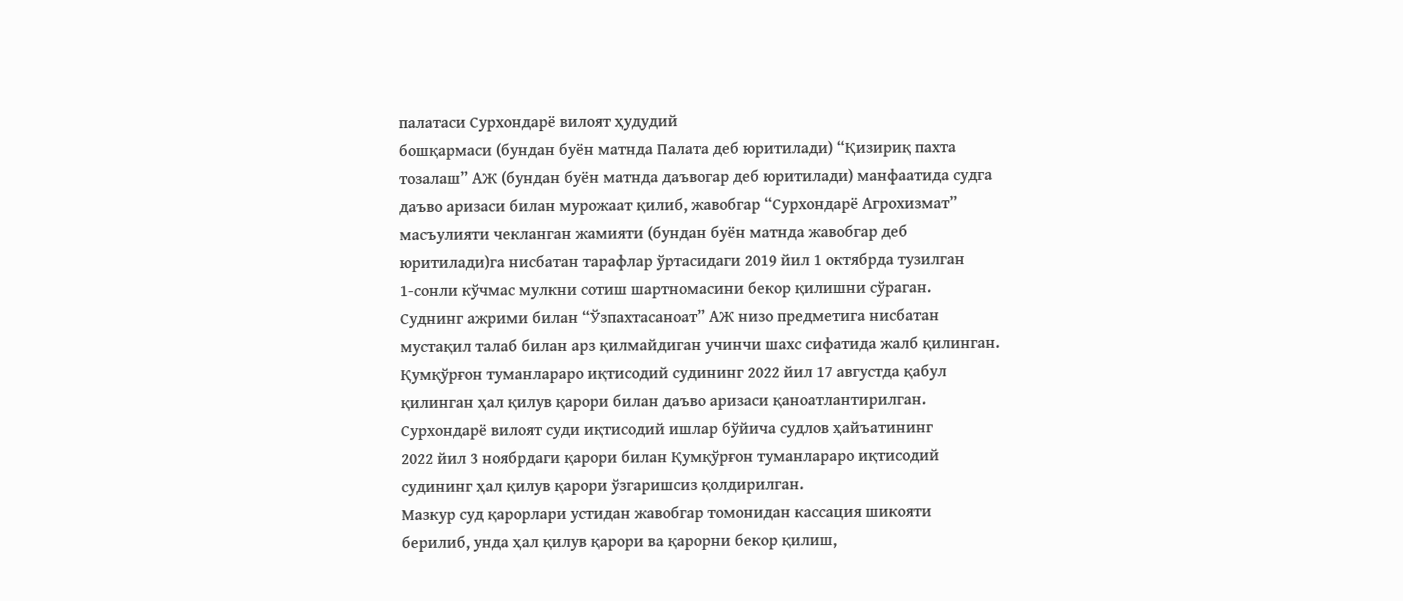палатаси Сурхондарё вилоят ҳудудий
бошқармаси (бундан буён матнда Палата деб юритилади) “Қизириқ пахта
тозалаш” АЖ (бундан буён матнда даъвогар деб юритилади) манфаатида судга
даъво аризаси билан мурожаат қилиб, жавобгар “Сурхондарё Агрохизмат”
масъулияти чекланган жамияти (бундан буён матнда жавобгар деб
юритилади)га нисбатан тарафлар ўртасидаги 2019 йил 1 октябрда тузилган
1-сонли кўчмас мулкни сотиш шартномасини бекор қилишни сўраган.
Суднинг ажрими билан “Ўзпахтасаноат” АЖ низо предметига нисбатан
мустақил талаб билан арз қилмайдиган учинчи шахс сифатида жалб қилинган.
Қумқўрғон туманлараро иқтисодий судининг 2022 йил 17 августда қабул
қилинган ҳал қилув қарори билан даъво аризаси қаноатлантирилган.
Сурхондарё вилоят суди иқтисодий ишлар бўйича судлов ҳайъатининг
2022 йил 3 ноябрдаги қарори билан Қумқўрғон туманлараро иқтисодий
судининг ҳал қилув қарори ўзгаришсиз қолдирилган.
Мазкур суд қарорлари устидан жавобгар томонидан кассация шикояти
берилиб, унда ҳал қилув қарори ва қарорни бекор қилиш,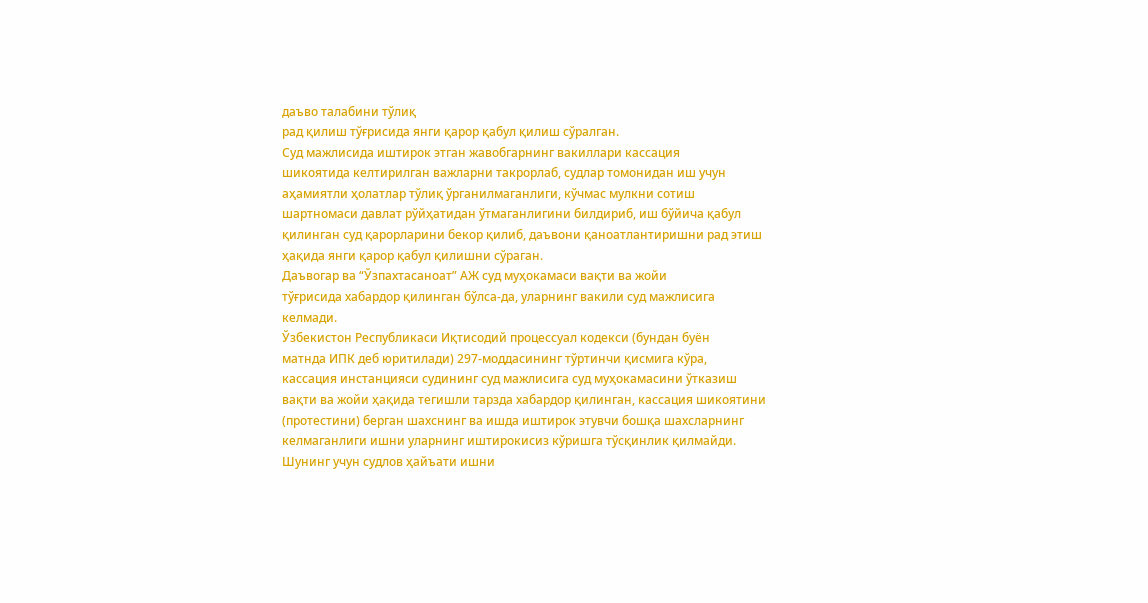даъво талабини тўлиқ
рад қилиш тўғрисида янги қарор қабул қилиш сўралган.
Суд мажлисида иштирок этган жавобгарнинг вакиллари кассация
шикоятида келтирилган важларни такрорлаб, судлар томонидан иш учун
аҳамиятли ҳолатлар тўлиқ ўрганилмаганлиги, кўчмас мулкни сотиш
шартномаси давлат рўйҳатидан ўтмаганлигини билдириб, иш бўйича қабул
қилинган суд қарорларини бекор қилиб, даъвони қаноатлантиришни рад этиш
ҳақида янги қарор қабул қилишни сўраган.
Даъвогар ва “Ўзпахтасаноат” АЖ суд муҳокамаси вақти ва жойи
тўғрисида хабардор қилинган бўлса-да, уларнинг вакили суд мажлисига
келмади.
Ўзбекистон Республикаси Иқтисодий процессуал кодекси (бундан буён
матнда ИПК деб юритилади) 297-моддасининг тўртинчи қисмига кўра,
кассация инстанцияси судининг суд мажлисига суд муҳокамасини ўтказиш
вақти ва жойи ҳақида тегишли тарзда хабардор қилинган, кассация шикоятини
(протестини) берган шахснинг ва ишда иштирок этувчи бошқа шахсларнинг
келмаганлиги ишни уларнинг иштирокисиз кўришга тўсқинлик қилмайди.
Шунинг учун судлов ҳайъати ишни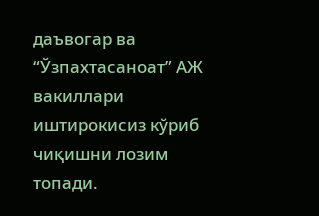даъвогар ва “Ўзпахтасаноат” АЖ
вакиллари иштирокисиз кўриб чиқишни лозим топади.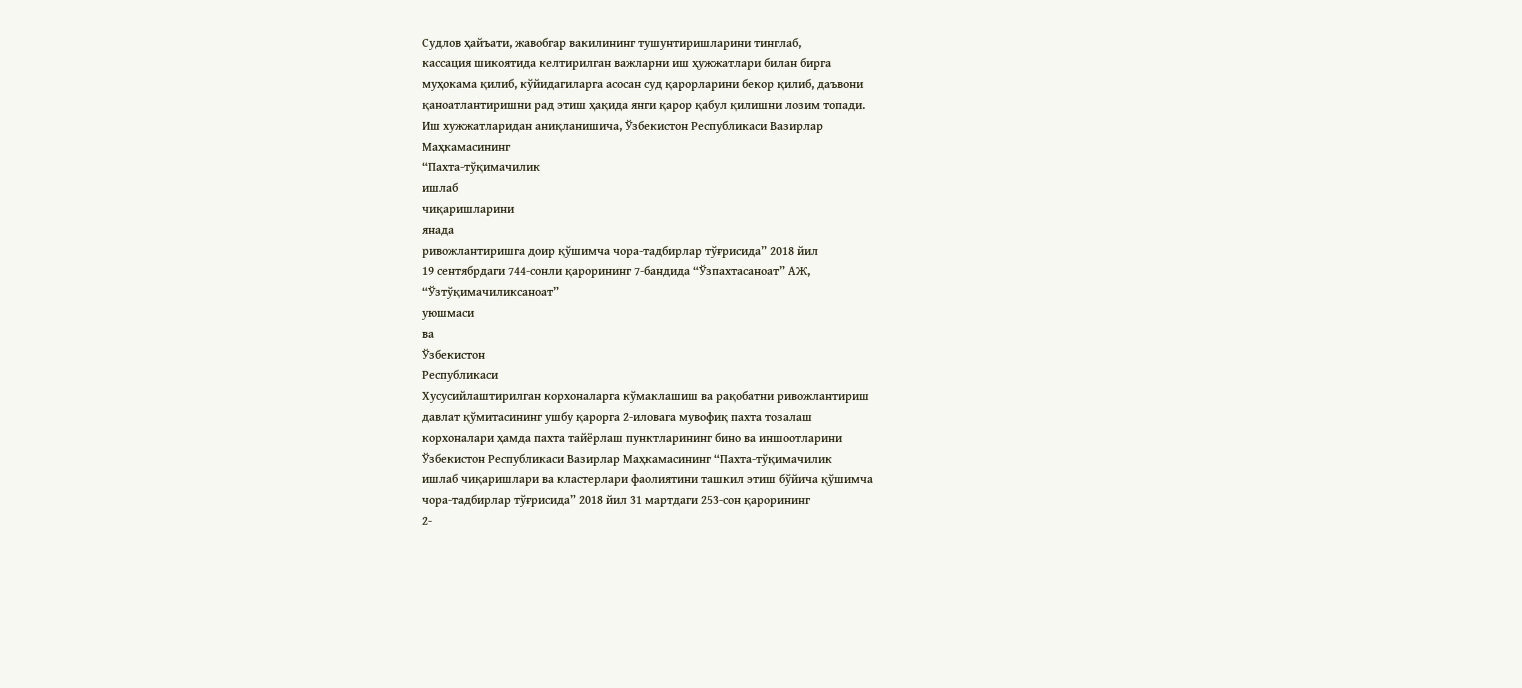Судлов ҳайъати, жавобгар вакилининг тушунтиришларини тинглаб,
кассация шикоятида келтирилган важларни иш ҳужжатлари билан бирга
муҳокама қилиб, кўйидагиларга асосан суд қарорларини бекор қилиб, даъвони
қаноатлантиришни рад этиш ҳақида янги қарор қабул қилишни лозим топади.
Иш хужжатларидан аниқланишича, Ўзбекистон Республикаси Вазирлар
Маҳкамасининг
“Пахта-тўқимачилик
ишлаб
чиқаришларини
янада
ривожлантиришга доир қўшимча чора-тадбирлар тўғрисида” 2018 йил
19 сентябрдаги 744-сонли қарорининг 7-бандида “Ўзпахтасаноат” АЖ,
“Ўзтўқимачиликсаноат”
уюшмаси
ва
Ўзбекистон
Республикаси
Хусусийлаштирилган корхоналарга кўмаклашиш ва рақобатни ривожлантириш
давлат қўмитасининг ушбу қарорга 2-иловага мувофиқ пахта тозалаш
корхоналари ҳамда пахта тайёрлаш пунктларининг бино ва иншоотларини
Ўзбекистон Республикаси Вазирлар Маҳкамасининг “Пахта-тўқимачилик
ишлаб чиқаришлари ва кластерлари фаолиятини ташкил этиш бўйича қўшимча
чора-тадбирлар тўғрисида” 2018 йил 31 мартдаги 253-сон қарорининг
2-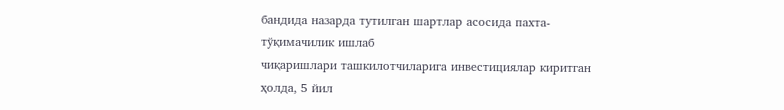бандида назарда тутилган шартлар асосида пахта-тўқимачилик ишлаб
чиқаришлари ташкилотчиларига инвестициялар киритган ҳолда, 5 йил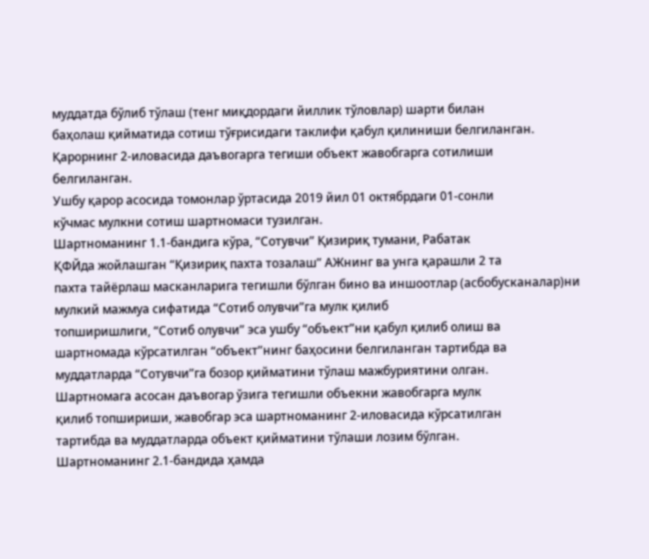муддатда бўлиб тўлаш (тенг миқдордаги йиллик тўловлар) шарти билан
баҳолаш қийматида сотиш тўғрисидаги таклифи қабул қилиниши белгиланган.
Қарорнинг 2-иловасида даъвогарга тегиши объект жавобгарга сотилиши
белгиланган.
Ушбу қарор асосида томонлар ўртасида 2019 йил 01 октябрдаги 01-сонли
кўчмас мулкни сотиш шартномаси тузилган.
Шартноманинг 1.1-бандига кўра, “Сотувчи” Қизириқ тумани, Рабатак
ҚФЙда жойлашган “Қизириқ пахта тозалаш” АЖнинг ва унга қарашли 2 та
пахта тайёрлаш масканларига тегишли бўлган бино ва иншоотлар (асбобусканалар)ни мулкий мажмуа сифатида “Сотиб олувчи”га мулк қилиб
топширишлиги, “Сотиб олувчи” эса ушбу “объект”ни қабул қилиб олиш ва
шартномада кўрсатилган “объект”нинг баҳосини белгиланган тартибда ва
муддатларда “Сотувчи”га бозор қийматини тўлаш мажбуриятини олган.
Шартномага асосан даъвогар ўзига тегишли объекни жавобгарга мулк
қилиб топшириши, жавобгар эса шартноманинг 2-иловасида кўрсатилган
тартибда ва муддатларда объект қийматини тўлаши лозим бўлган.
Шартноманинг 2.1-бандида ҳамда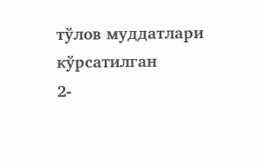тўлов муддатлари кўрсатилган
2-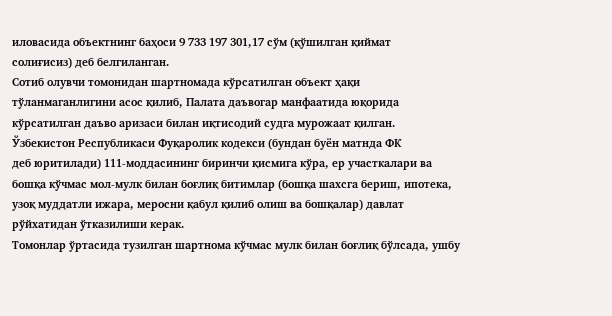иловасида объектнинг баҳоси 9 733 197 301,17 сўм (қўшилган қиймат
солиғисиз) деб белгиланган.
Сотиб олувчи томонидан шартномада кўрсатилган объект ҳақи
тўланмаганлигини асос қилиб, Палата даъвогар манфаатида юқорида
кўрсатилган даъво аризаси билан иқтисодий судга мурожаат қилган.
Ўзбекистон Республикаси Фуқаролик кодекси (бундан буён матнда ФК
деб юритилади) 111-моддасининг биринчи қисмига кўра, ер участкалари ва
бошқа кўчмас мол-мулк билан боғлиқ битимлар (бошқа шахсга бериш, ипотека,
узоқ муддатли ижара, меросни қабул қилиб олиш ва бошқалар) давлат
рўйхатидан ўтказилиши керак.
Томонлар ўртасида тузилган шартнома кўчмас мулк билан боғлиқ бўлсада, ушбу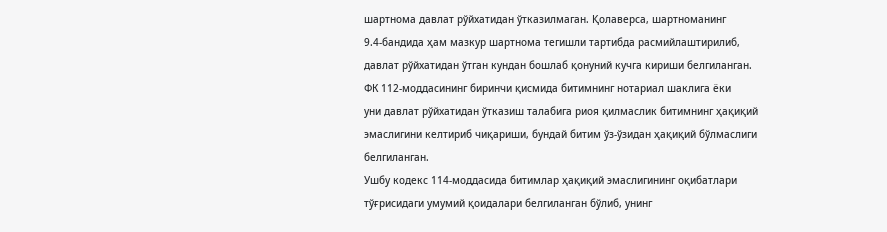шартнома давлат рўйхатидан ўтказилмаган. Қолаверса, шартноманинг
9.4-бандида ҳам мазкур шартнома тегишли тартибда расмийлаштирилиб,
давлат рўйхатидан ўтган кундан бошлаб қонуний кучга кириши белгиланган.
ФК 112-моддасининг биринчи қисмида битимнинг нотариал шаклига ёки
уни давлат рўйхатидан ўтказиш талабига риоя қилмаслик битимнинг ҳақиқий
эмаслигини келтириб чиқариши, бундай битим ўз-ўзидан ҳақиқий бўлмаслиги
белгиланган.
Ушбу кодекс 114-моддасида битимлар ҳақиқий эмаслигининг оқибатлари
тўғрисидаги умумий қоидалари белгиланган бўлиб, унинг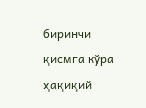биринчи қисмга кўра
ҳақиқий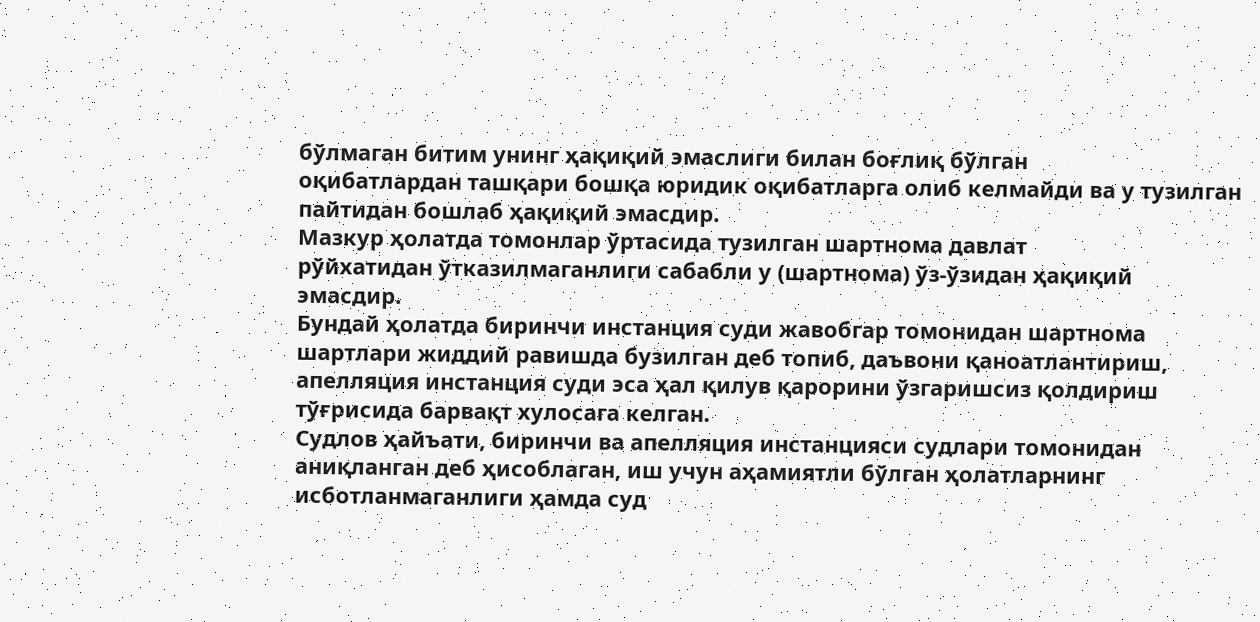бўлмаган битим унинг ҳақиқий эмаслиги билан боғлиқ бўлган
оқибатлардан ташқари бошқа юридик оқибатларга олиб келмайди ва у тузилган
пайтидан бошлаб ҳақиқий эмасдир.
Мазкур ҳолатда томонлар ўртасида тузилган шартнома давлат
рўйхатидан ўтказилмаганлиги сабабли у (шартнома) ўз-ўзидан ҳақиқий
эмасдир.
Бундай ҳолатда биринчи инстанция суди жавобгар томонидан шартнома
шартлари жиддий равишда бузилган деб топиб, даъвони қаноатлантириш,
апелляция инстанция суди эса ҳал қилув қарорини ўзгаришсиз қолдириш
тўғрисида барвақт хулосага келган.
Судлов ҳайъати, биринчи ва апелляция инстанцияси судлари томонидан
аниқланган деб ҳисоблаган, иш учун аҳамиятли бўлган ҳолатларнинг
исботланмаганлиги ҳамда суд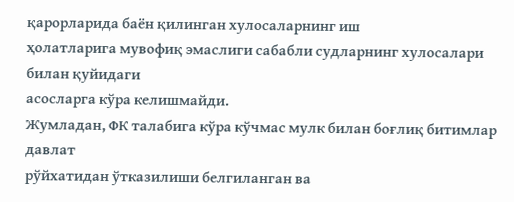қарорларида баён қилинган хулосаларнинг иш
ҳолатларига мувофиқ эмаслиги сабабли судларнинг хулосалари билан қуйидаги
асосларга кўра келишмайди.
Жумладан, ФК талабига кўра кўчмас мулк билан боғлиқ битимлар давлат
рўйхатидан ўтказилиши белгиланган ва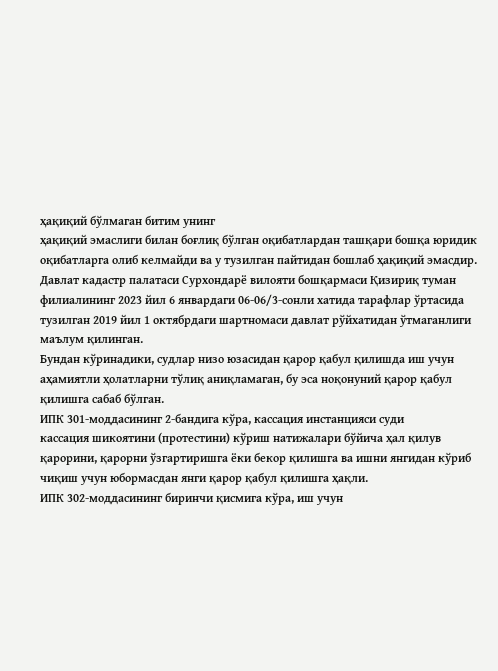ҳақиқий бўлмаган битим унинг
ҳақиқий эмаслиги билан боғлиқ бўлган оқибатлардан ташқари бошқа юридик
оқибатларга олиб келмайди ва у тузилган пайтидан бошлаб ҳақиқий эмасдир.
Давлат кадастр палатаси Сурхондарё вилояти бошқармаси Қизириқ туман
филиалининг 2023 йил 6 январдаги 06-06/3-сонли хатида тарафлар ўртасида
тузилган 2019 йил 1 октябрдаги шартномаси давлат рўйхатидан ўтмаганлиги
маълум қилинган.
Бундан кўринадики, судлар низо юзасидан қарор қабул қилишда иш учун
аҳамиятли ҳолатларни тўлиқ аниқламаган, бу эса ноқонуний қарор қабул
қилишга сабаб бўлган.
ИПК 301-моддасининг 2-бандига кўра, кассация инстанцияси суди
кассация шикоятини (протестини) кўриш натижалари бўйича ҳал қилув
қарорини, қарорни ўзгартиришга ёки бекор қилишга ва ишни янгидан кўриб
чиқиш учун юбормасдан янги қарор қабул қилишга ҳақли.
ИПК 302-моддасининг биринчи қисмига кўра, иш учун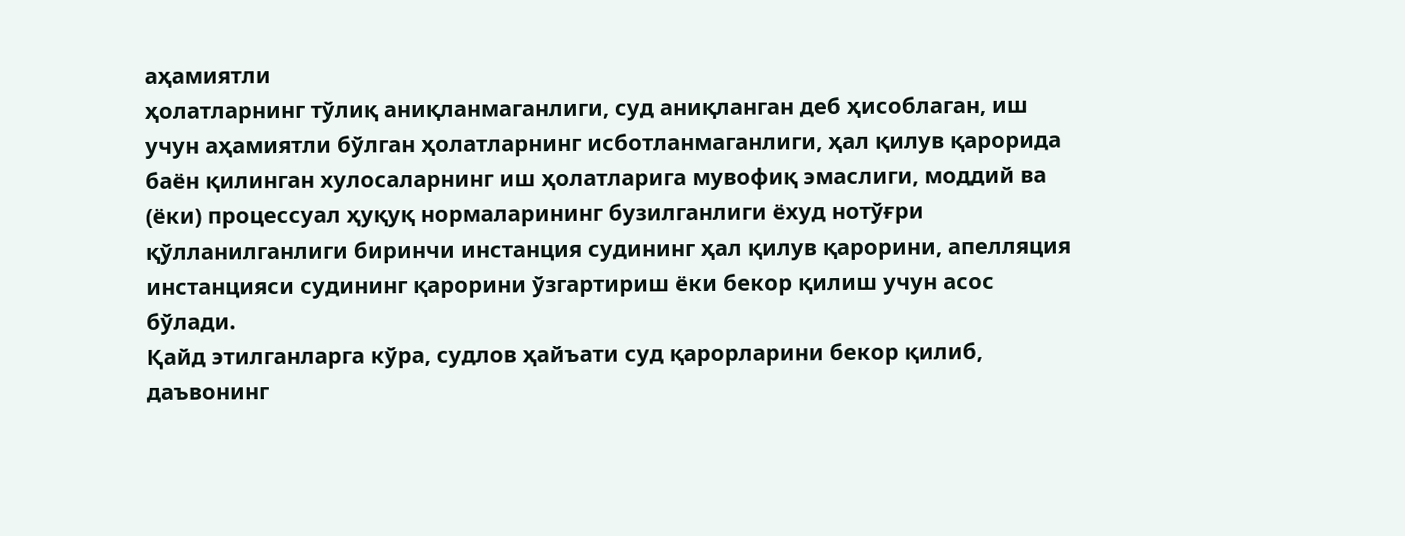аҳамиятли
ҳолатларнинг тўлиқ аниқланмаганлиги, суд аниқланган деб ҳисоблаган, иш
учун аҳамиятли бўлган ҳолатларнинг исботланмаганлиги, ҳал қилув қарорида
баён қилинган хулосаларнинг иш ҳолатларига мувофиқ эмаслиги, моддий ва
(ёки) процессуал ҳуқуқ нормаларининг бузилганлиги ёхуд нотўғри
қўлланилганлиги биринчи инстанция судининг ҳал қилув қарорини, апелляция
инстанцияси судининг қарорини ўзгартириш ёки бекор қилиш учун асос
бўлади.
Қайд этилганларга кўра, судлов ҳайъати суд қарорларини бекор қилиб,
даъвонинг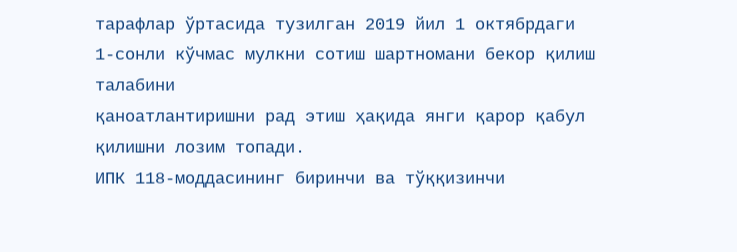тарафлар ўртасида тузилган 2019 йил 1 октябрдаги
1-сонли кўчмас мулкни сотиш шартномани бекор қилиш талабини
қаноатлантиришни рад этиш ҳақида янги қарор қабул қилишни лозим топади.
ИПК 118-моддасининг биринчи ва тўққизинчи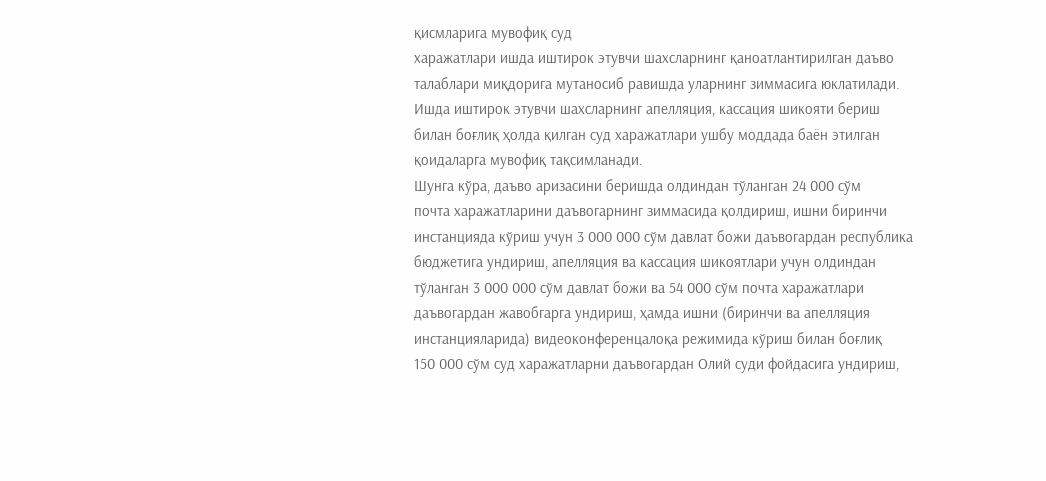қисмларига мувофиқ суд
харажатлари ишда иштирок этувчи шахсларнинг қаноатлантирилган даъво
талаблари миқдорига мутаносиб равишда уларнинг зиммасига юклатилади.
Ишда иштирок этувчи шахсларнинг апелляция, кассация шикояти бериш
билан боғлиқ ҳолда қилган суд харажатлари ушбу моддада баён этилган
қоидаларга мувофиқ тақсимланади.
Шунга кўра, даъво аризасини беришда олдиндан тўланган 24 000 сўм
почта харажатларини даъвогарнинг зиммасида қолдириш, ишни биринчи
инстанцияда кўриш учун 3 000 000 сўм давлат божи даъвогардан республика
бюджетига ундириш, апелляция ва кассация шикоятлари учун олдиндан
тўланган 3 000 000 сўм давлат божи ва 54 000 сўм почта харажатлари
даъвогардан жавобгарга ундириш, ҳамда ишни (биринчи ва апелляция
инстанцияларида) видеоконференцалоқа режимида кўриш билан боғлиқ
150 000 сўм суд харажатларни даъвогардан Олий суди фойдасига ундириш,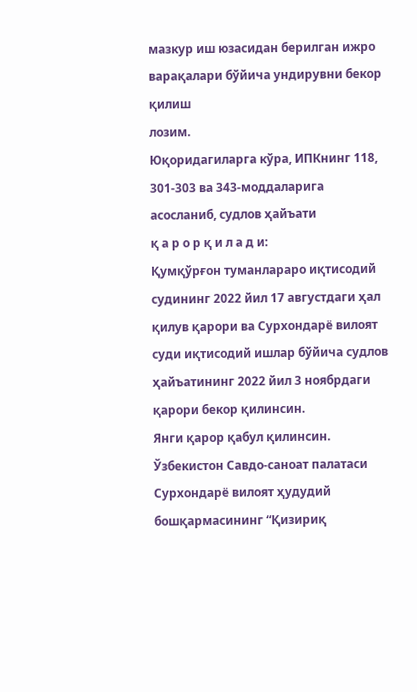мазкур иш юзасидан берилган ижро варақалари бўйича ундирувни бекор қилиш
лозим.
Юқоридагиларга кўра, ИПКнинг 118, 301-303 ва 343-моддаларига
асосланиб, судлов ҳайъати
қ а р о р қ и л а д и:
Қумқўрғон туманлараро иқтисодий судининг 2022 йил 17 августдаги ҳал
қилув қарори ва Сурхондарё вилоят суди иқтисодий ишлар бўйича судлов
ҳайъатининг 2022 йил 3 ноябрдаги қарори бекор қилинсин.
Янги қарор қабул қилинсин.
Ўзбекистон Савдо-саноат палатаси Сурхондарё вилоят ҳудудий
бошқармасининг “Қизириқ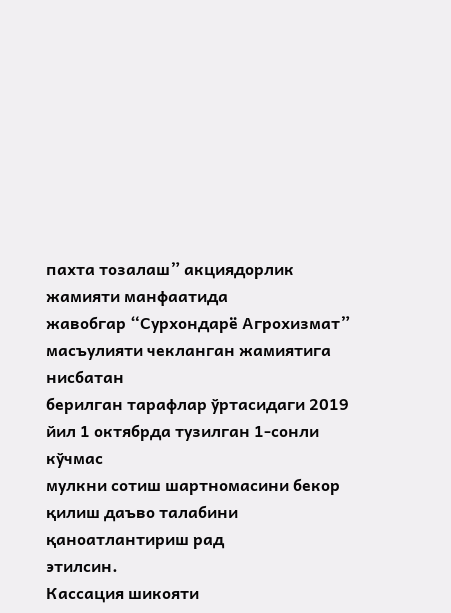пахта тозалаш” акциядорлик жамияти манфаатида
жавобгар “Сурхондарё Агрохизмат” масъулияти чекланган жамиятига нисбатан
берилган тарафлар ўртасидаги 2019 йил 1 октябрда тузилган 1-сонли кўчмас
мулкни сотиш шартномасини бекор қилиш даъво талабини қаноатлантириш рад
этилсин.
Кассация шикояти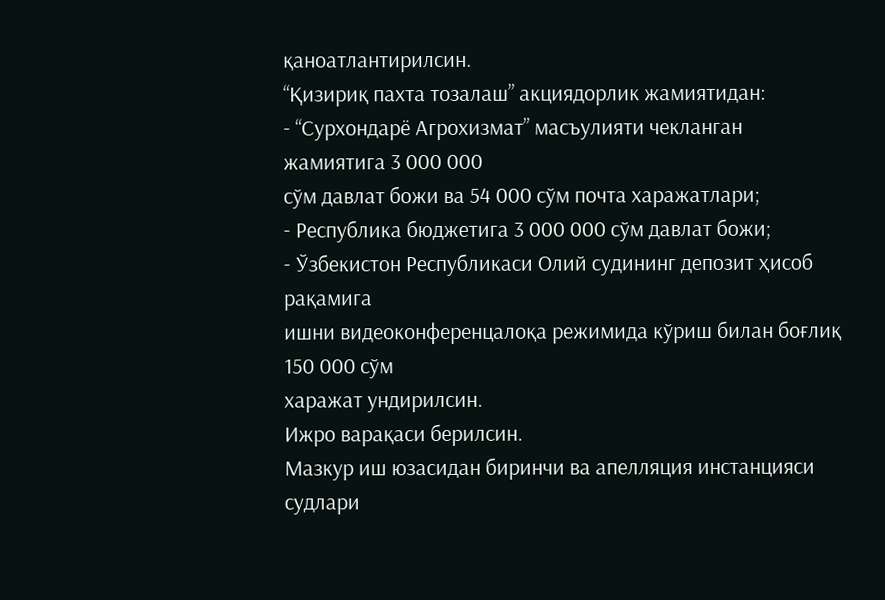қаноатлантирилсин.
“Қизириқ пахта тозалаш” акциядорлик жамиятидан:
- “Сурхондарё Агрохизмат” масъулияти чекланган жамиятига 3 000 000
сўм давлат божи ва 54 000 сўм почта харажатлари;
- Республика бюджетига 3 000 000 сўм давлат божи;
- Ўзбекистон Республикаси Олий судининг депозит ҳисоб рақамига
ишни видеоконференцалоқа режимида кўриш билан боғлиқ 150 000 сўм
харажат ундирилсин.
Ижро варақаси берилсин.
Мазкур иш юзасидан биринчи ва апелляция инстанцияси судлари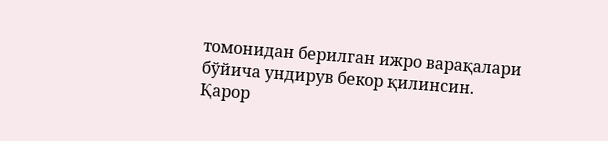томонидан берилган ижро варақалари бўйича ундирув бекор қилинсин.
Қарор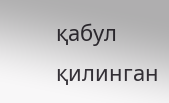қабул қилинган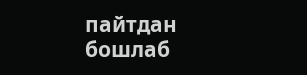пайтдан бошлаб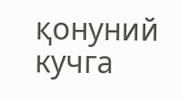қонуний кучга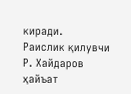киради.
Раислик қилувчи
Р. Хайдаров
ҳайъат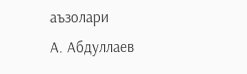аъзолари
А. Абдуллаев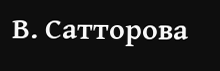В. Сатторова